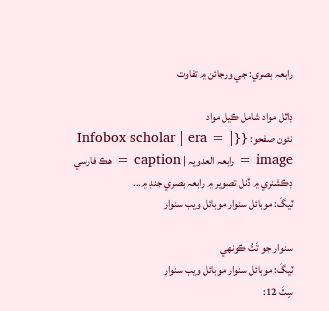رابعہ بصري: جي ورجائن ۾ تفاوت

ڊاٿل مواد شامل ڪيل مواد
نئون صفحو: {{Infobox scholar | era = | image = رابعہ العدويہ | caption = ھڪ فارسي ڊڪشنري ۾ ڏنل تصوير ۾ رابعہ بصري جنڊ ۾...
ٽيگَ: موبائل سنوار موبائل ويب سنوار

سنوار جو تَتُ ڪونهي
ٽيگَ: موبائل سنوار موبائل ويب سنوار
سِٽَ 12: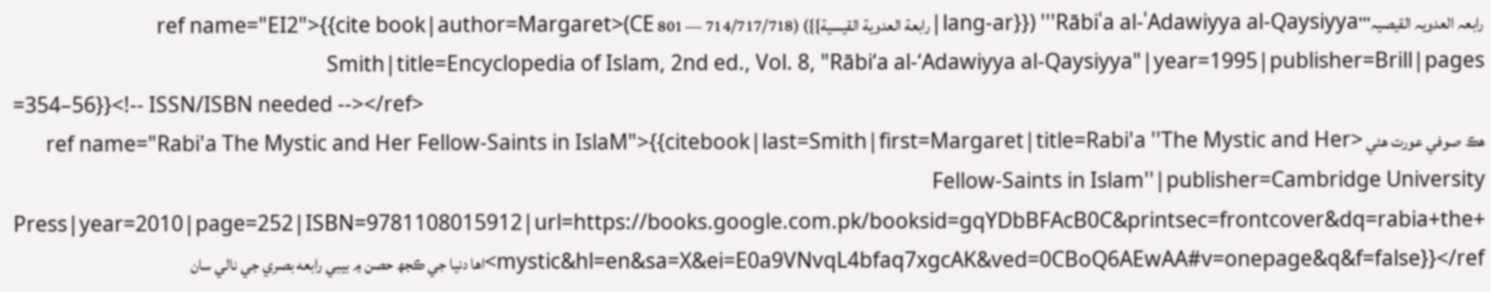رابعہ العدويہ القيصيہ'''Rābiʿa al-ʿAdawiyya al-Qaysiyya''' ({{lang-ar|رابعة العدوية القيسية}}) (714/717/718 — 801 CE)<ref name="EI2">{{cite book|author=Margaret Smith|title=Encyclopedia of Islam, 2nd ed., Vol. 8, "Rābiʻa al-ʻAdawiyya al-Qaysiyya"|year=1995|publisher=Brill|pages
=354–56}}<!-- ISSN/ISBN needed --></ref>
ھڪ صوفي عورت ھئي <ref name="Rabi'a The Mystic and Her Fellow-Saints in IslaM">{{citebook|last=Smith|first=Margaret|title=Rabi'a ''The Mystic and Her Fellow-Saints in Islam''|publisher=Cambridge University Press|year=2010|page=252|ISBN=9781108015912|url=https://books.google.com.pk/booksid=gqYDbBFAcB0C&printsec=frontcover&dq=rabia+the+mystic&hl=en&sa=X&ei=E0a9VNvqL4bfaq7xgcAK&ved=0CBoQ6AEwAA#v=onepage&q&f=false}}</ref>اھا دنيا جي ڪجھ حصن ۾ بيبي رابعه بصري جي نالي سان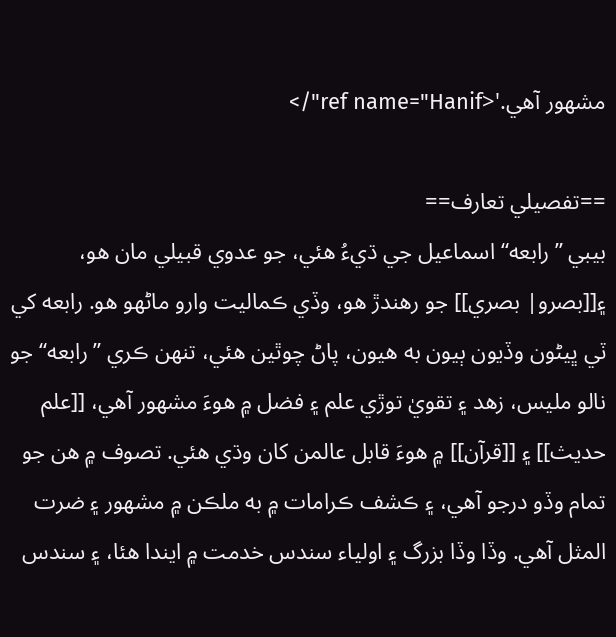مشهور آهي.'<ref name="Hanif"/>

==تفصيلي تعارف==
بيبي ”رابعه“ اسماعيل جي ڌيءُ هئي، جو عدوي قبيلي مان هو، ۽[[بصرو| بصري]] جو رهندڙ هو، وڏي ڪماليت وارو ماڻهو هو. رابعه کي ٽي ڀيڻون وڏيون ٻيون به هيون، پاڻ چوٿين هئي، تنهن ڪري ”رابعه“ جو نالو مليس، زهد ۽ تقويٰ توڙي علم ۽ فضل ۾ هوءَ مشهور آهي، [[علم حديث]] ۽ [[قرآن]] ۾ هوءَ قابل عالمن کان وڌي هئي. تصوف ۾ هن جو تمام وڏو درجو آهي، ۽ ڪشف ڪرامات ۾ به ملڪن ۾ مشهور ۽ ضرت المثل آهي. وڏا وڏا بزرگ ۽ اولياء سندس خدمت ۾ ايندا هئا، ۽ سندس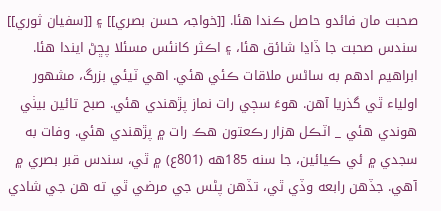صحبت مان فائدو حاصل ڪندا هئا. [[خواجہ حسن بصري]] ۽ [[سفيان ثوري]] سندس صحبت جا ڏاڍا شائق هئا، ۽ اڪثر کانئس مسئلا پڇڻ ايندا هئا. ابراهيم ادهم به ساڻس ملاقات ڪئي هئي. اهي ٽيئي بزرگ، مشهور اولياء ٿي گذريا آهن. هوءَ سڄي رات نماز پڙهندي هئي. صبح تائين بيٺي هوندي هئي _ اٽڪل هزار رڪعتون هڪ رات ۾ پڙهندي هئي. وفات به سجدي ۾ ئي ڪيائين، جا سنه 185هه (801ع) ۾ ٿي، سندس قبر بصري ۾ آهي. جڏهن رابعه وڏي ٿي، تڏهن پڻس جي مرضي ٿي ته هن جي شادي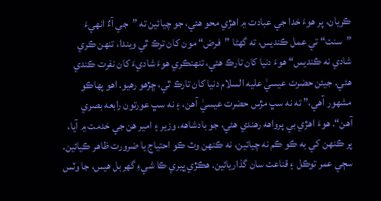ڪريان، پر هوءَ خدا جي عبادت ۾ اهڙي محو هئي، جو چيائين ته ”جي آءٌ انهيءَ ”سنت“ تي عمل ڪنديس، ته گهڻا ”فرض“ مون کان ترڪ ٿي ويندا، تنهن ڪري شادي نه ڪنديس“ هوءَ دنيا کان تارڪ هئي، تنهنڪري هوءَ شاديءَ کان نفرت ڪندي هئي. جيئن حضرت عيسيٰ عليه السلام دنيا کان تارڪ ٿي، ڇڙهو رهيو. اهو پهاڪو مشهور آهي،” ته نه سڀ مڙس حضرت عيسيٰ آهن، ۽ نه سڀ عورتون رابعه بصري آهن“. هوءَ اهڙي بي پرواهه رهندي هئي، جو بادشاهه، وزير ۽ امير هن جي خدمت ۾ آيا، پر ڪنهن کي به ڪو ڪم نه چيائين، نه ڪنهن وٽ ڪو احتياج يا ضرورت ظاهر ڪيائين. سڄي عمر توڪل ۽ قناعت سان گذاريائين. هڪڙي ڀيري ڪا شيءِ گهربل هيس، جا وٽس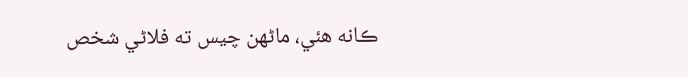ڪانه هئي، ماڻهن چيس ته فلاڻي شخص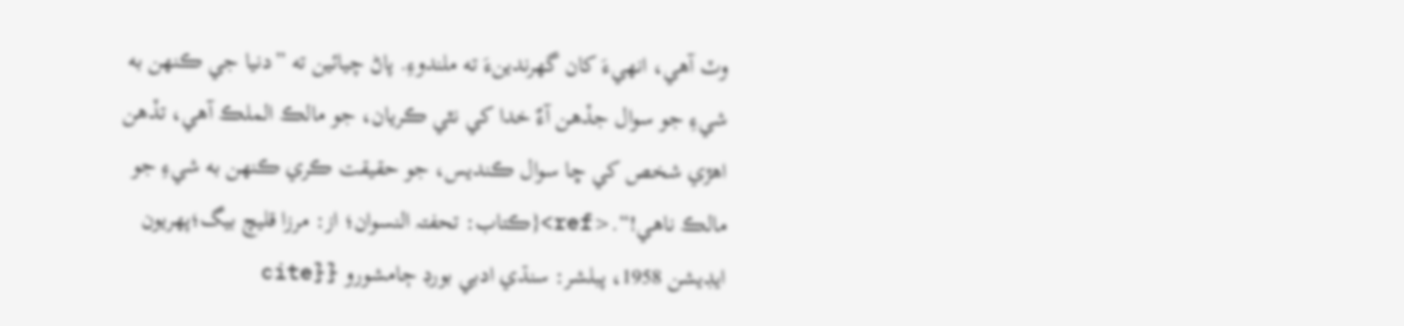وٽ آهي، انهيءَ کان گهرندينءَ ته ملندوءِ. پاڻ چيائين ته ”دنيا جي ڪنهن به شيءِ جو سوال جڏهن آءٌ خدا کي نٿي ڪريان، جو مالڪ الملڪ آهي، تڏهن اهڙي شخص کي ڇا سوال ڪنديس، جو حقيقت ڪري ڪنهن به شيءِ جو مالڪ ناهي!“.<ref>{ڪتاب: تحفتہ النسوان؛ از: مرزا قليچ بيگ؛پھريون ايڊيشن 1958، پبلشر: سنڌي ادبي بورڊ ڄامشورو {{cite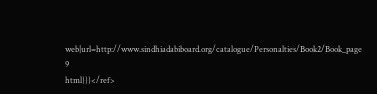web|url=http://www.sindhiadabiboard.org/catalogue/Personalties/Book2/Book_page
9
html}}}</ref>